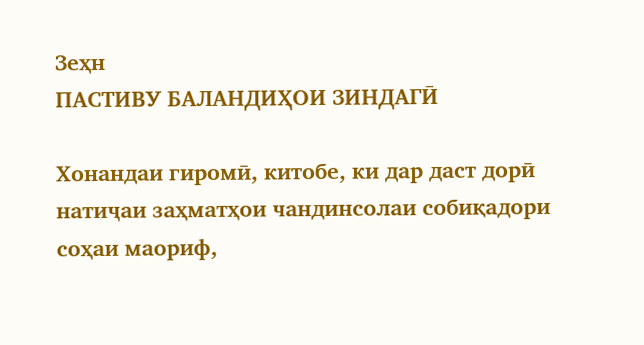Зеҳн
ПАСТИВУ БАЛАНДИҲОИ ЗИНДАГӢ

Хонандаи гиромӣ, китобе, ки дар даст дорӣ натиҷаи заҳматҳои чандинсолаи собиқадори соҳаи маориф,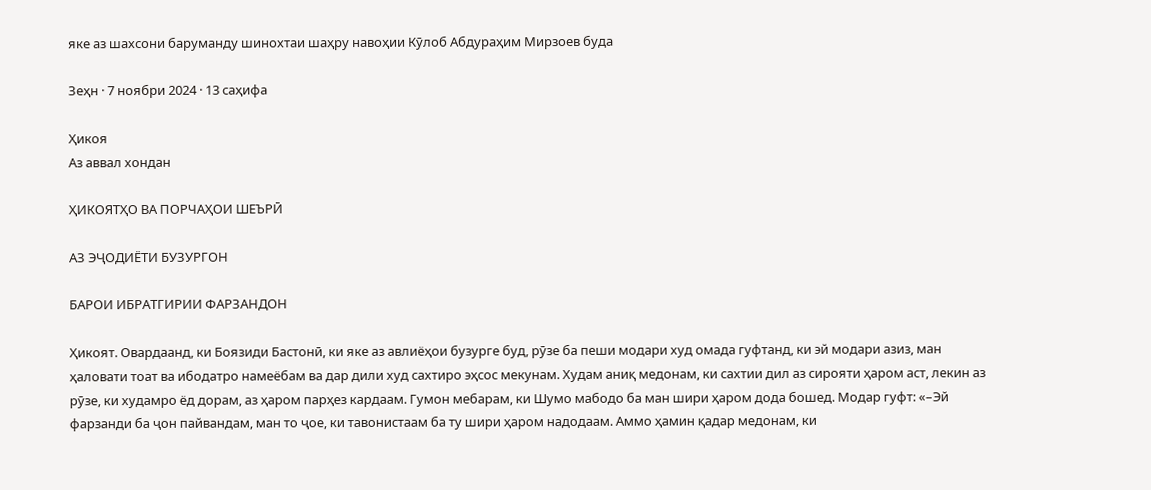яке аз шахсони баруманду шинохтаи шаҳру навоҳии Кӯлоб Абдураҳим Мирзоев буда

Зеҳн · 7 ноябри 2024 · 13 саҳифа

Ҳикоя
Аз аввал хондан

ҲИКОЯТҲО ВА ПОРЧАҲОИ ШЕЪРӢ

АЗ ЭҶОДИЁТИ БУЗУРГОН

БАРОИ ИБРАТГИРИИ ФАРЗАНДОН

Ҳикоят. Овардаанд, ки Боязиди Бастонӣ, ки яке аз авлиёҳои бузурге буд, рӯзе ба пеши модари худ омада гуфтанд, ки эй модари азиз, ман ҳаловати тоат ва ибодатро намеёбам ва дар дили худ сахтиро эҳсос мекунам. Худам аниқ медонам, ки сахтии дил аз сирояти ҳаром аст, лекин аз рӯзе, ки худамро ёд дорам, аз ҳаром парҳез кардаам. Гумон мебарам, ки Шумо мабодо ба ман шири ҳаром дода бошед. Модар гуфт: «–Эй фарзанди ба ҷон пайвандам, ман то ҷое, ки тавонистаам ба ту шири ҳаром надодаам. Аммо ҳамин қадар медонам, ки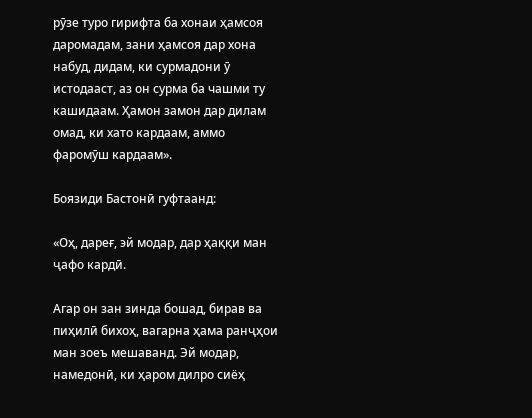рӯзе туро гирифта ба хонаи ҳамсоя даромадам, зани ҳамсоя дар хона набуд, дидам, ки сурмадони ӯ истодааст, аз он сурма ба чашми ту кашидаам. Ҳамон замон дар дилам омад, ки хато кардаам, аммо фаромӯш кардаам».

Боязиди Бастонӣ гуфтаанд:

«Оҳ, дареғ, эй модар, дар ҳаққи ман ҷафо кардӣ.

Агар он зан зинда бошад, бирав ва пиҳилӣ бихоҳ, вагарна ҳама ранҷҳои ман зоеъ мешаванд. Эй модар, намедонӣ, ки ҳаром дилро сиёҳ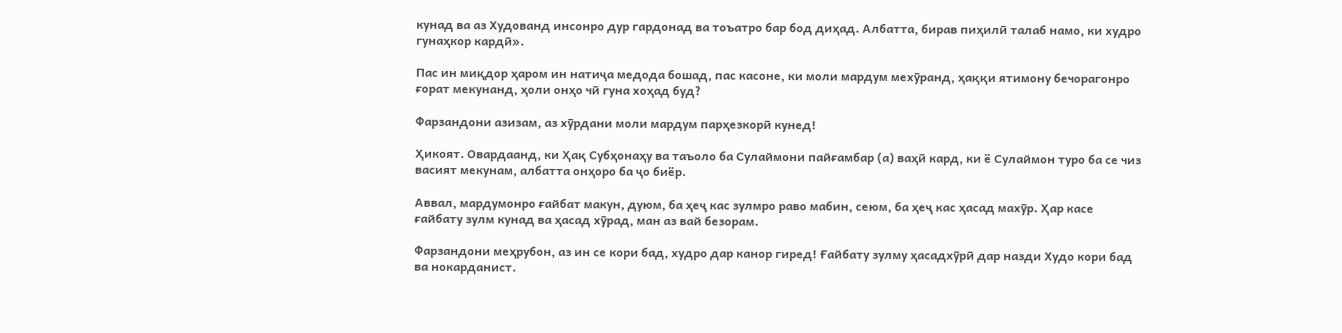кунад ва аз Худованд инсонро дур гардонад ва тоъатро бар бод диҳад. Албатта, бирав пиҳилӣ талаб намо, ки худро гунаҳкор кардӣ».

Пас ин миқдор ҳаром ин натиҷа медода бошад, пас касоне, ки моли мардум мехӯранд, ҳаққи ятимону бечорагонро ғорат мекунанд, ҳоли онҳо чӣ гуна хоҳад буд?

Фарзандони азизам, аз хӯрдани моли мардум парҳезкорӣ кунед!

Ҳикоят. Овардаанд, ки Ҳақ Субҳонаҳу ва таъоло ба Сулаймони пайғамбар (а) ваҳӣ кард, ки ё Сулаймон туро ба се чиз васият мекунам, албатта онҳоро ба ҷо биёр.

Аввал, мардумонро ғайбат макун, дуюм, ба ҳеҷ кас зулмро раво мабин, сеюм, ба ҳеҷ кас ҳасад махӯр. Ҳар касе ғайбату зулм кунад ва ҳасад хӯрад, ман аз вай безорам.

Фарзандони меҳрубон, аз ин се кори бад, худро дар канор гиред! Ғайбату зулму ҳасадхӯрӣ дар назди Худо кори бад ва нокарданист.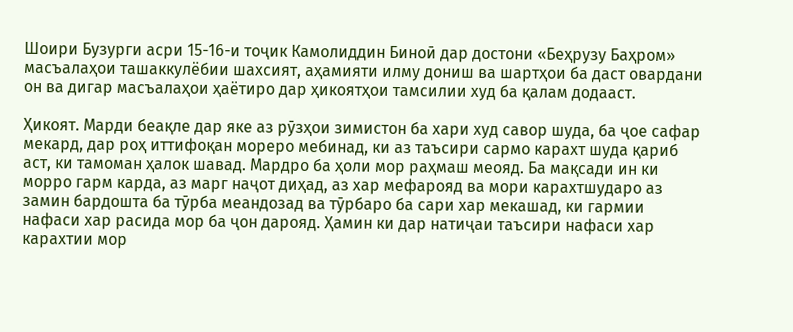Шоири Бузурги асри 15-16-и тоҷик Камолиддин Биноӣ дар достони «Беҳрузу Баҳром» масъалаҳои ташаккулёбии шахсият, аҳамияти илму дониш ва шартҳои ба даст овардани он ва дигар масъалаҳои ҳаётиро дар ҳикоятҳои тамсилии худ ба қалам додааст.

Ҳикоят. Марди беақле дар яке аз рӯзҳои зимистон ба хари худ савор шуда, ба ҷое сафар мекард, дар роҳ иттифоқан мореро мебинад, ки аз таъсири сармо карахт шуда қариб аст, ки тамоман ҳалок шавад. Мардро ба ҳоли мор раҳмаш меояд. Ба мақсади ин ки морро гарм карда, аз марг наҷот диҳад, аз хар мефарояд ва мори карахтшударо аз замин бардошта ба тӯрба меандозад ва тӯрбаро ба сари хар мекашад, ки гармии нафаси хар расида мор ба ҷон дарояд. Ҳамин ки дар натиҷаи таъсири нафаси хар карахтии мор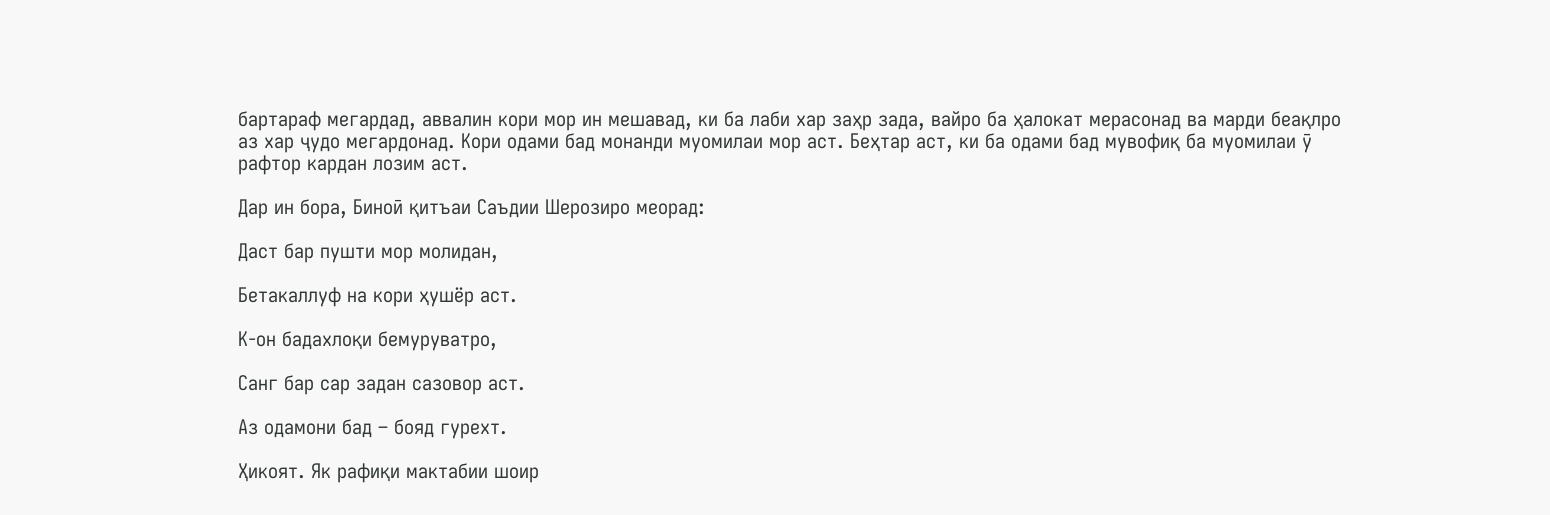бартараф мегардад, аввалин кори мор ин мешавад, ки ба лаби хар заҳр зада, вайро ба ҳалокат мерасонад ва марди беақлро аз хар ҷудо мегардонад. Кори одами бад монанди муомилаи мор аст. Беҳтар аст, ки ба одами бад мувофиқ ба муомилаи ӯ рафтор кардан лозим аст.

Дар ин бора, Биноӣ қитъаи Саъдии Шерозиро меорад:

Даст бар пушти мор молидан,

Бетакаллуф на кори ҳушёр аст.

К-он бадахлоқи бемуруватро,

Санг бар сар задан сазовор аст.

Аз одамони бад – бояд гурехт.

Ҳикоят. Як рафиқи мактабии шоир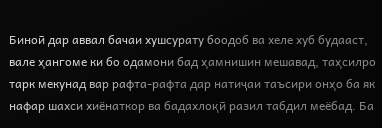Биноӣ дар аввал бачаи хушсурату боодоб ва хеле хуб будааст, вале ҳангоме ки бо одамони бад ҳамнишин мешавад, таҳсилро тарк мекунад вар рафта-рафта дар натиҷаи таъсири онҳо ба як нафар шахси хиёнаткор ва бадахлоқӣ разил табдил меёбад. Ба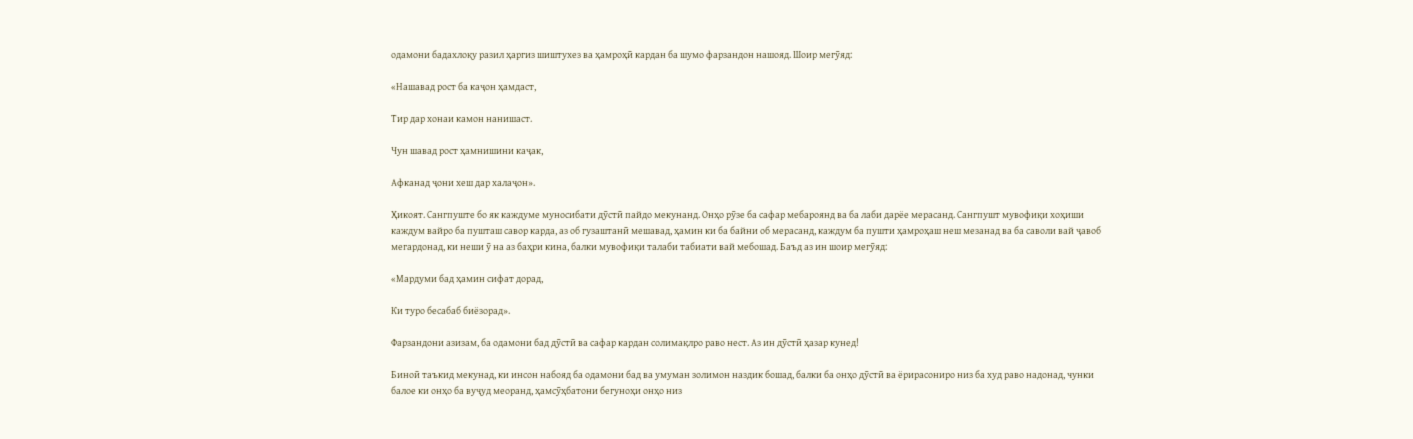одамони бадахлоқу разил ҳаргиз шиштухез ва ҳамроҳӣ кардан ба шумо фарзандон нашояд. Шоир мегӯяд:

«Нашавад рост ба каҷон ҳамдаст,

Тир дар хонаи камон нанишаст.

Чун шавад рост ҳамнишини каҷак,

Афканад ҷони хеш дар халаҷон».

Ҳикоят. Сангпуште бо як каждуме муносибати дӯстӣ пайдо мекунанд. Онҳо рӯзе ба сафар мебароянд ва ба лаби дарёе мерасанд. Сангпушт мувофиқи хоҳиши каждум вайро ба пушташ савор карда, аз об гузаштанӣ мешавад, ҳамин ки ба байни об мерасанд, каждум ба пушти ҳамроҳаш неш мезанад ва ба саволи вай ҷавоб мегардонад, ки неши ӯ на аз баҳри кина, балки мувофиқи талаби табиати вай мебошад. Баъд аз ин шоир мегӯяд:

«Мардуми бад ҳамин сифат дорад,

Ки туро бесабаб биёзорад».

Фарзандони азизам, ба одамони бад дӯстӣ ва сафар кардан солимақлро раво нест. Аз ин дӯстӣ ҳазар кунед!

Биноӣ таъкид мекунад, ки инсон набояд ба одамони бад ва умуман золимон наздик бошад, балки ба онҳо дӯстӣ ва ёрирасониро низ ба худ раво надонад, чунки балое ки онҳо ба вуҷуд меоранд, ҳамсӯҳбатони бегуноҳи онҳо низ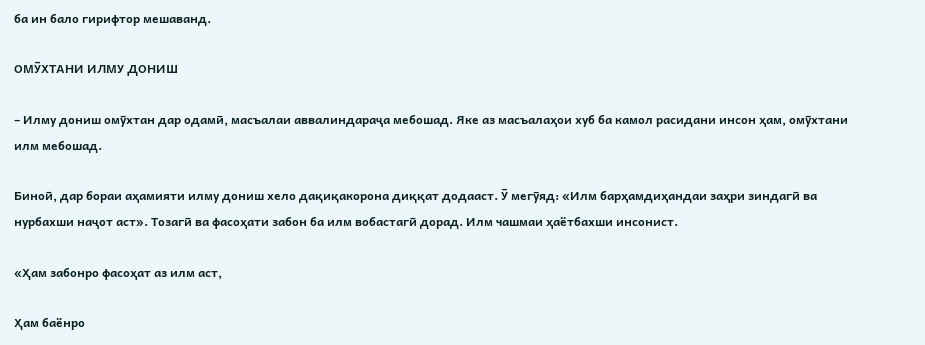ба ин бало гирифтор мешаванд.

ОМӮХТАНИ ИЛМУ ДОНИШ

– Илму дониш омӯхтан дар одамӣ, масъалаи аввалиндараҷа мебошад. Яке аз масъалаҳои хуб ба камол расидани инсон ҳам, омӯхтани илм мебошад.

Биноӣ, дар бораи аҳамияти илму дониш хело дақиқакорона диққат додааст. Ӯ мегӯяд: «Илм барҳамдиҳандаи заҳри зиндагӣ ва нурбахши наҷот аст». Тозагӣ ва фасоҳати забон ба илм вобастагӣ дорад. Илм чашмаи ҳаётбахши инсонист.

«Ҳам забонро фасоҳат аз илм аст,

Ҳам баёнро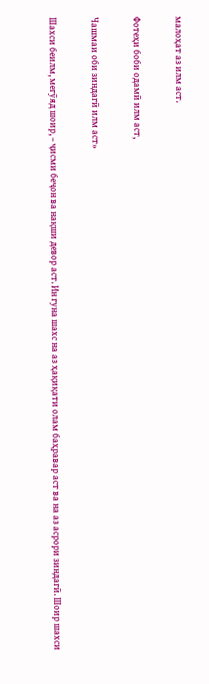малоҳат аз илм аст.

Фотеҳи боби одамӣ илм аст,

Чашмаи оби зиндагӣ илм аст»

Шахси беилм, мегӯяд шоир, – ҷисми беҷон ва нақши девор аст. Ин гуна шахс на аз ҳақиқати олам баҳравар аст ва на аз асрори зиндагӣ. Шоир шахси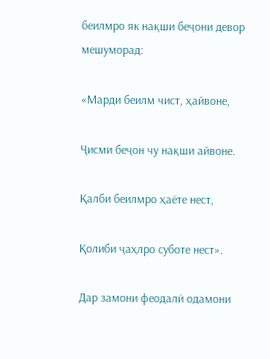беилмро як нақши беҷони девор мешуморад:

«Марди беилм чист, ҳайвоне,

Ҷисми беҷон чу нақши айвоне.

Қалби беилмро ҳаёте нест,

Қолиби ҷаҳлро суботе нест».

Дар замони феодалӣ одамони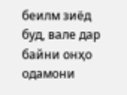беилм зиёд буд, вале дар байни онҳо одамони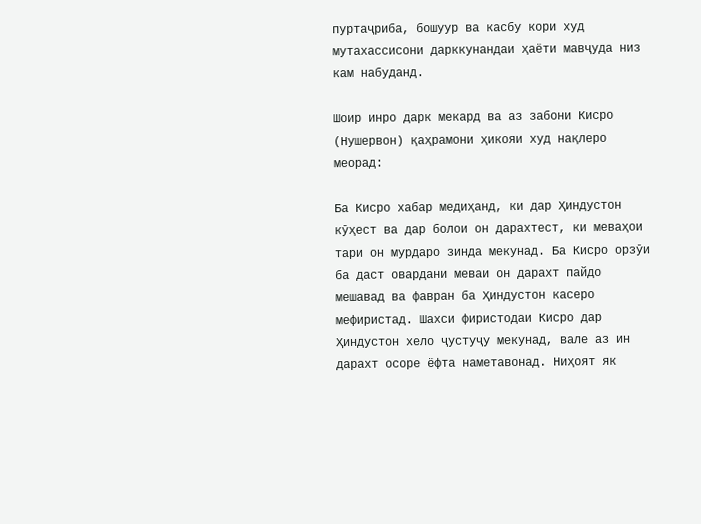пуртаҷриба, бошуур ва касбу кори худ мутахассисони дарккунандаи ҳаёти мавҷуда низ кам набуданд.

Шоир инро дарк мекард ва аз забони Кисро (Нушервон) қаҳрамони ҳикояи худ нақлеро меорад:

Ба Кисро хабар медиҳанд, ки дар Ҳиндустон кӯҳест ва дар болои он дарахтест, ки меваҳои тари он мурдаро зинда мекунад. Ба Кисро орзӯи ба даст овардани меваи он дарахт пайдо мешавад ва фавран ба Ҳиндустон касеро мефиристад. Шахси фиристодаи Кисро дар Ҳиндустон хело ҷустуҷу мекунад, вале аз ин дарахт осоре ёфта наметавонад. Ниҳоят як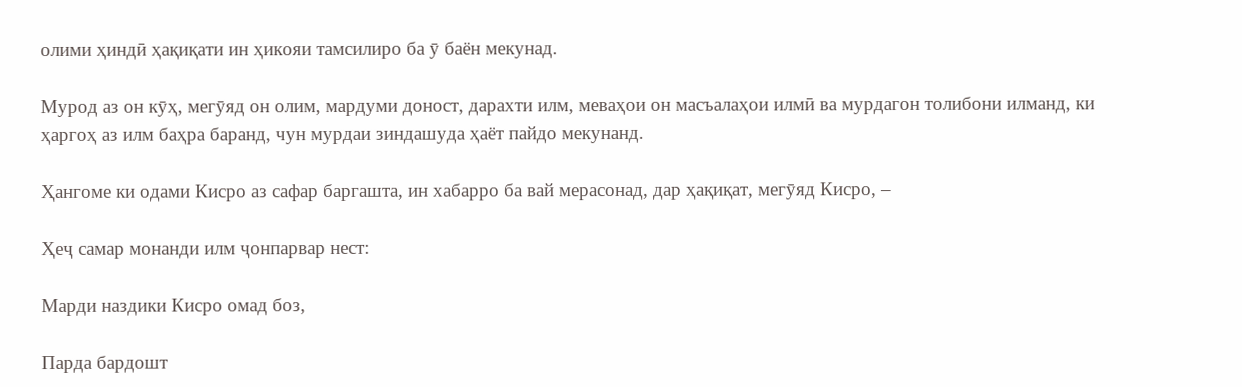олими ҳиндӣ ҳақиқати ин ҳикояи тамсилиро ба ӯ баён мекунад.

Мурод аз он кӯҳ, мегӯяд он олим, мардуми доност, дарахти илм, меваҳои он масъалаҳои илмӣ ва мурдагон толибони илманд, ки ҳаргоҳ аз илм баҳра баранд, чун мурдаи зиндашуда ҳаёт пайдо мекунанд.

Ҳангоме ки одами Кисро аз сафар баргашта, ин хабарро ба вай мерасонад, дар ҳақиқат, мегӯяд Кисро, –

Ҳеҷ самар монанди илм ҷонпарвар нест:

Марди наздики Кисро омад боз,

Парда бардошт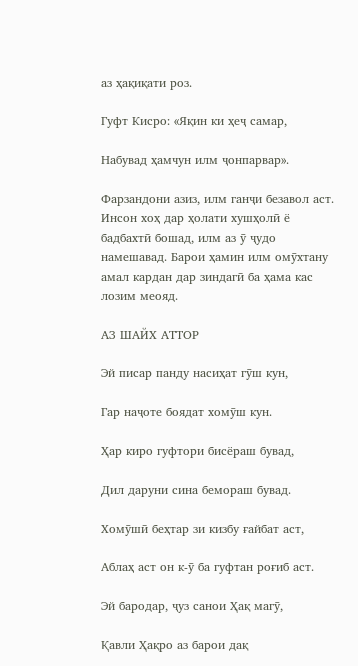аз ҳақиқати роз.

Гуфт Кисро: «Яқин ки ҳеҷ самар,

Набувад ҳамчун илм ҷонпарвар».

Фарзандони азиз, илм ганҷи безавол аст. Инсон хоҳ дар ҳолати хушҳолӣ ё бадбахтӣ бошад, илм аз ӯ ҷудо намешавад. Барои ҳамин илм омӯхтану амал кардан дар зиндагӣ ба ҳама кас лозим меояд.

АЗ ШАЙХ АТТОР

Эй писар панду насиҳат гӯш кун,

Гар наҷоте боядат хомӯш кун.

Ҳар киро гуфтори бисёраш бувад,

Дил даруни сина бемораш бувад.

Хомӯшӣ беҳтар зи кизбу ғайбат аст,

Аблаҳ аст он к-ӯ ба гуфтан роғиб аст.

Эй бародар, ҷуз санои Ҳақ магӯ,

Қавли Ҳақро аз барои дақ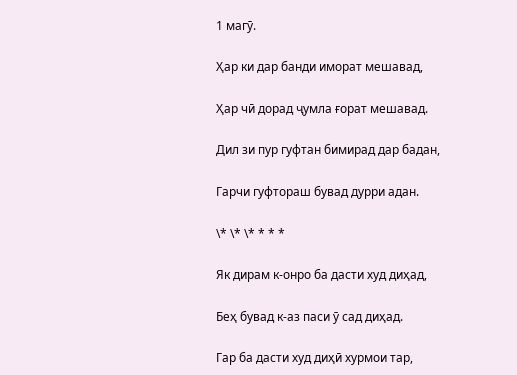1 магӯ.

Ҳар ки дар банди иморат мешавад,

Ҳар чӣ дорад ҷумла ғорат мешавад.

Дил зи пур гуфтан бимирад дар бадан,

Гарчи гуфтораш бувад дурри адан.

\* \* \* * * *

Як дирам к-онро ба дасти худ диҳад,

Беҳ бувад к-аз паси ӯ сад диҳад.

Гар ба дасти худ диҳӣ хурмои тар,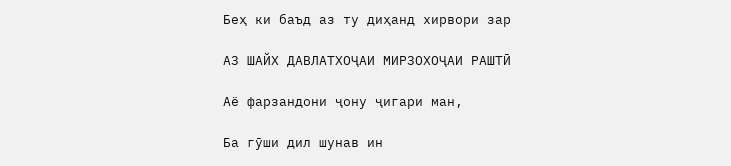Беҳ ки баъд аз ту диҳанд хирвори зар

АЗ ШАЙХ ДАВЛАТХОҶАИ МИРЗОХОҶАИ РАШТӢ

Аё фарзандони ҷону ҷигари ман,

Ба гӯши дил шунав ин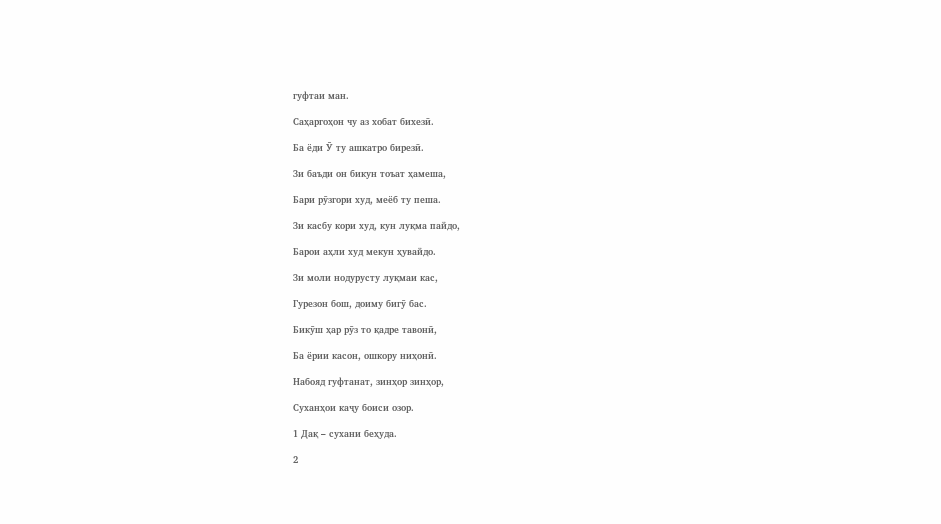гуфтаи ман.

Саҳаргоҳон чу аз хобат бихезӣ.

Ба ёди Ӯ ту ашкатро бирезӣ.

Зи баъди он бикун тоъат ҳамеша,

Бари рӯзгори худ, меёб ту пеша.

Зи касбу кори худ, кун луқма пайдо,

Барои аҳли худ мекун ҳувайдо.

Зи моли нодурусту луқмаи кас,

Гурезон бош, доиму бигӯ бас.

Бикӯш ҳар рӯз то қадре тавонӣ,

Ба ёрии касон, ошкору ниҳонӣ.

Набояд гуфтанат, зинҳор зинҳор,

Суханҳои каҷу боиси озор.

1 Дақ – сухани беҳуда.

2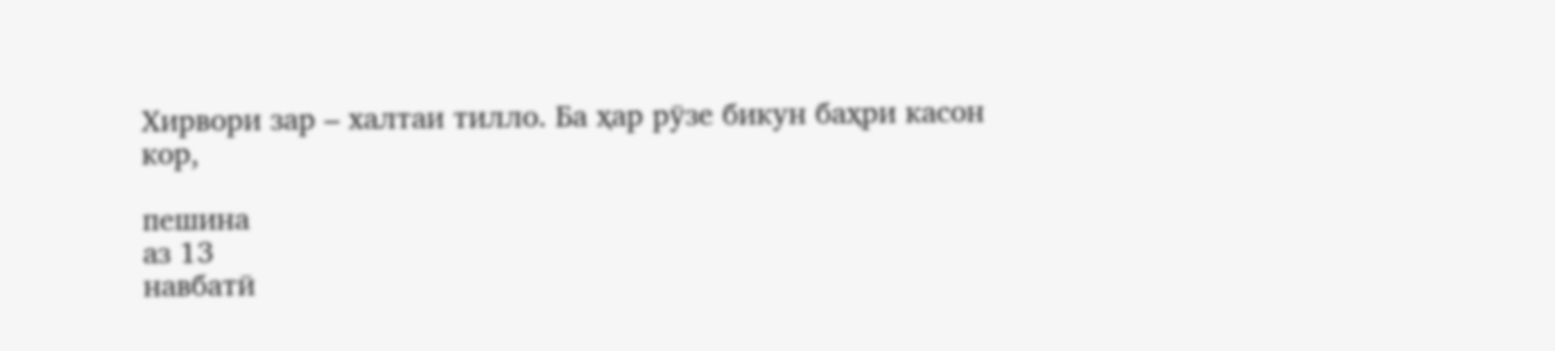Хирвори зар – халтаи тилло. Ба ҳар рӯзе бикун баҳри касон кор,

пешина
аз 13
навбатӣ